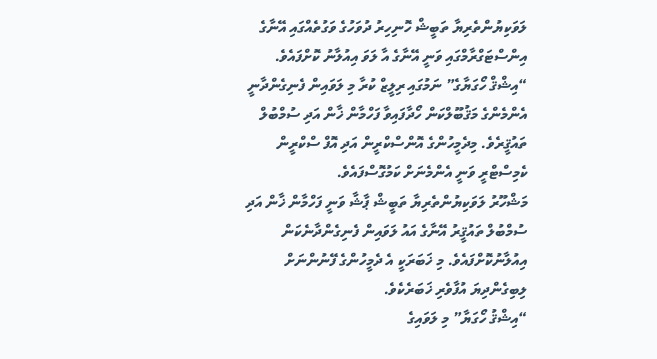ލަވަކިޔުންތެރިޔާ ތަބީޝް ހޮނިހިރު ދުވަހުގެ ވަގުތެއްގައި އޭނާގެ އިންސްޓަގްރާމްގައި ވަނީ އޭނާގެ އާ ލަވަ އިއުލާނު ކޮށްފައެވެ. “އިޝްޤް ހޯގަޔާގެ” ނަމުގައި ރިލީޒް ކުރާ މި ލަވައިން ފެނިގެންދާނީ އެންމެންގެ މަޤުބޫލްކަން ހޯދާފައިވާ ފަހްމާން ޚާން އަދި ސުމްބުލް ތައުޤީރެވެ. މިދެމީހުންގެ އޮންސްކްރީން އަދި އޮފް ސްކްރީން ކެމިސްޓްރީ ވަނީ އެންމެނަށް ކަމުގޮސްފައެވެ.
މަޝްހޫރު ލަވަކިޔުންތެރިޔާ ތަބީޝް ޕާޝާ ވަނީ ފަހްމާން ޚާން އަދި ސުމްބުލް ތައުޤީރު އޭނާގެ އައު ލަވައިން ފެނިގެންދާނެކަން އިއުލާނުކޮށްފައެވެ. މި ޚަބަރަކީ އެ ދެމީހުންގެ ފޭނުންނަށް ލިބިގެންދިޔަ އުފާވެރި ޚަބަރެކެވެ.
“އިޝްޤު ހޯގަޔާ” މި ލަވައިގެ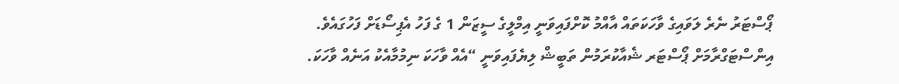ޕޯސްޓަރު ނެރެ ލަވައިގެ ވާހަކަތައް އާއްމު ކޮށްފައިވަނީ އިމްލީގެ ސީޒަން 1 ގެ ފަހު އެޕިސޯޑަށް ފަހުގައެވެ.
އިންސްޓަގްރާމަށް ޕޯސްޓަރ ޝެއާކުރަމުން ތަބީޝް ލިޔެފައިވަނީ “އެއް ވާހަކަ ނިމުމާއެކު އަނެއް ވާހަކަ.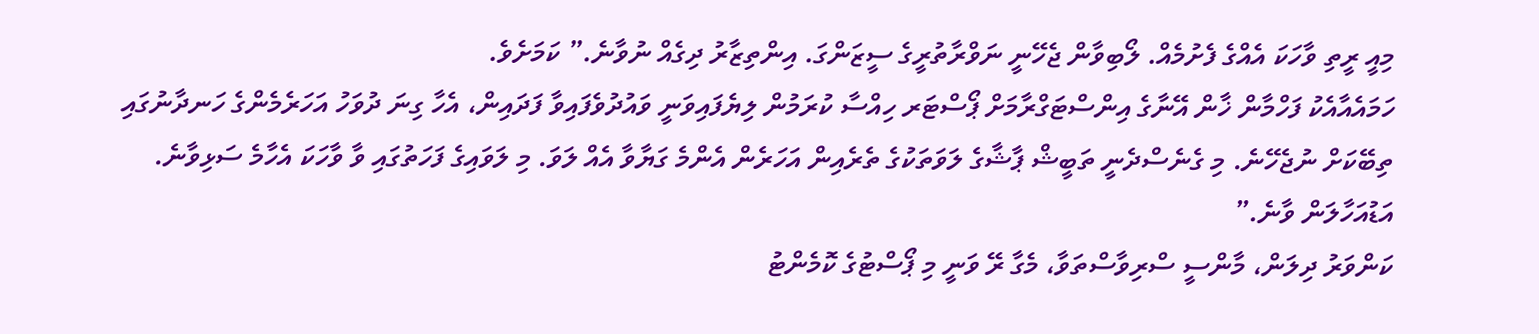މިއީ ރީތި ވާހަކަ އެއްގެ ފެށުމެއް. ލޯބިވާން ޖެހޭނީ ނަވްރާތުރީގެ ސީޒަންގަ. އިންތިޒާރު ދިގެއް ނުވާނެ.” ކަމަށެވެ.
ހަމައެއާއެކު ފަހްމާން ޚާން އޭނާގެ އިންސްޓަގްރާމަށް ޕޯސްޓަރ ހިއްސާ ކުރަމުން ލިޔެފައިވަނީ ވައުދުވެފައިވާ ފަދައިން، އެހާ ގިނަ ދުވަހު އަހަރެމެންގެ ހަނދާނުގައި ތިބޭކަށް ނުޖެހޭނެ. މި ގެނެސްދެނީ ތަބީޝް ޕާޝާގެ ލަވަތަކުގެ ތެރެއިން އަހަރެން އެންމެ ގަޔާވާ އެއް ލަވަ. މި ލަވައިގެ ފަހަތުގައި ވާ ވާހަކަ އެހާމެ ސަޅިވާނެ. އަޑުއަހާލަން ވާނެ.”
ކަންވަރު ދިލަން، މާންސީ ސްރިވާސްތަވާ، މެގާ ރޭ ވަނީ މި ޕޯސްޓުގެ ކޮމެންޓު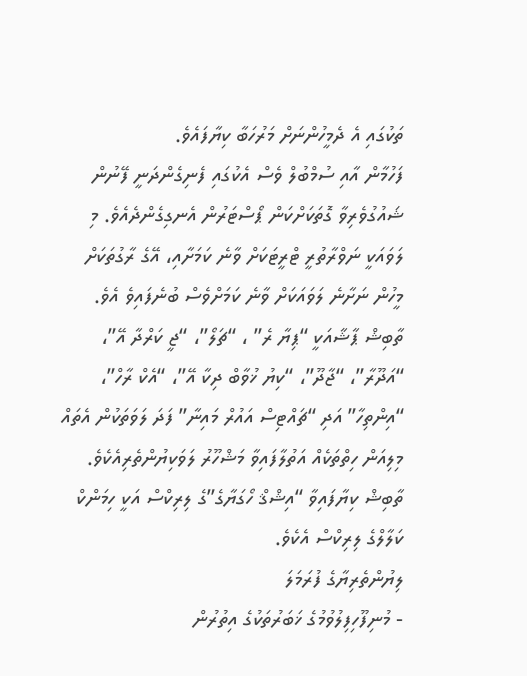ތަކުގައި އެ ދެމީހުންނަށް މަރުހަބާ ކިޔާފައެވެ.
ފަހުމާން އާއި ސުމްބުލް ވެސް އެކުގައި ފެނިގެންދަނީ ފޭނުން ޝައުގުވެރިވާ ގޮތަކަށްކަން ޕޯސްޓަރުން އެނގިގެންދެއެވެ. މި ލަވައަކީ ނަވްރާތުރީ ޓްރީޓަކަށް ވާނެ ކަމަށާއި، އޭގެ ރާގުތަކަށް މީހުން ނަށާނެ ލަވައަކަށް ވާނެ ކަމަށްވެސް ބުނެފައިވެ އެވެ.
ތާބިޝް ޕާޝާއަކީ “ޕިޔާ ރެ” ، “ޗަލޯ”، “ޖީ ކަރްދާ އޭ”، “އަދޫރާ”، “ޖާދޫ”، “ކިޔު ޚުވާބް ދިކާ އޭ”، “އެކް ރާހް”، “އިންތިހާ” އަދި “ޗައްޓިސް އައުރް މައިނާ” ފަދަ ލަވަތަކުން އެތައް މިލިއަން ހިތްތަކެއް އަތުލާފައިވާ މަޝްހޫރު ލަވަކިޔުންތެރިއެކެވެ.
ތާބިޝް ކިޔާފައިވާ “އިޝްޤް ހޯގަޔާގެ”ގެ ލިރިކްސް އަކީ ހިމަންކް ކަލާލްގެ ލިރިކްސް އެކެވެ.
ލިޔުންތެރިޔާގެ ފުރަމަލަ
- މުނިފޫހިފިލުވުމުގެ ޚަބަރުތަކުގެ އިތުރުން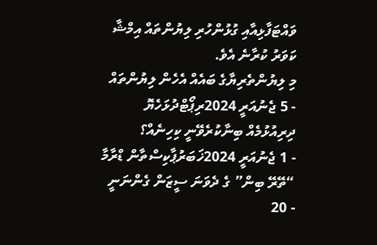ވައްޓަފާޅިއާއި ގުޅުންހުރި ލިޔުންތައް އިމްޝާ ކަވަރު ކުރާނެ އެވެ.
މި ލިޔުންތެރިޔާގެ ބައެއް އެހެން ލިޔުންތައް
- 5 ޖެނުއަރީ 2024ރިޕޯޓްދުޅަހެޔޮ ދިރިއުޅުމެއް ބިނާކުރެވޭނީ ކިހިނެއް؟
- 1 ޖެނުއަރީ 2024ޚަބަރުޕާކިސްތާން ޑްރާމާ “ތޭރޭ ބިން” ގެ ދެވަނަ ސީޒަން ގެންނަނީ
- 20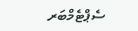ސެޕްޓެމްބަރ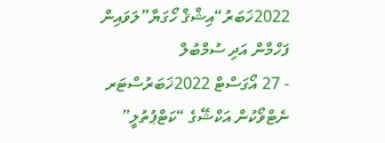2022ޚަބަރު“އިޝްޤް ހޯގަޔާ”ލަވައިން ފަހްމާން އަދި ސުމްބުލް
- 27 އޯގަސްޓް 2022ޚަބަރުސްޓަރ ނެޓްވޯކުން އަކްޝޭގެ “ކަޓްޕުތުލީ”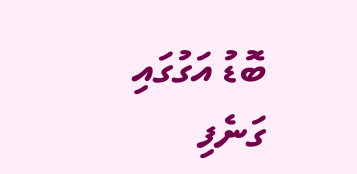ބޮޑު އަގުގައި ގަނެފި